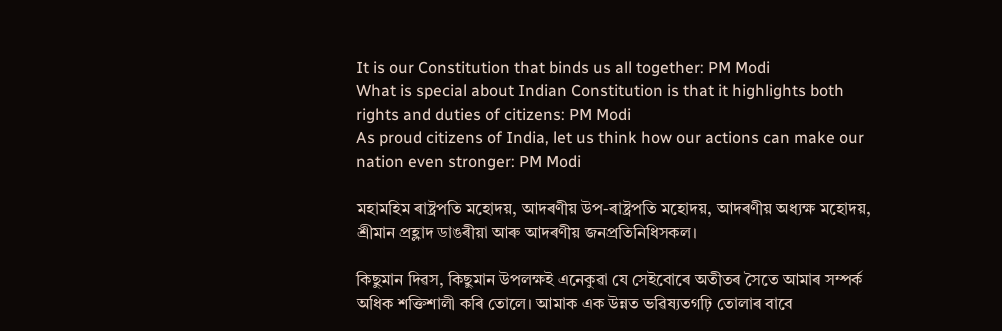It is our Constitution that binds us all together: PM Modi
What is special about Indian Constitution is that it highlights both rights and duties of citizens: PM Modi
As proud citizens of India, let us think how our actions can make our nation even stronger: PM Modi

মহামহিম ৰাষ্ট্ৰপতি মহোদয়, আদৰণীয় উপ-ৰাষ্ট্ৰপতি মহোদয়, আদৰণীয় অধ্যক্ষ মহোদয়, শ্ৰীমান প্ৰহ্লাদ ডাঙৰীয়া আৰু আদৰণীয় জনপ্ৰতিনিধিসকল।

কিছুমান দিৱস, কিছুমান উপলক্ষই এনেকুৱা যে সেইবোৰে অতীতৰ সৈতে আমাৰ সম্পৰ্ক অধিক শক্তিশালী কৰি তোলে। আমাক এক উন্নত ভৱিষ্যতগঢ়ি তোলাৰ বাবে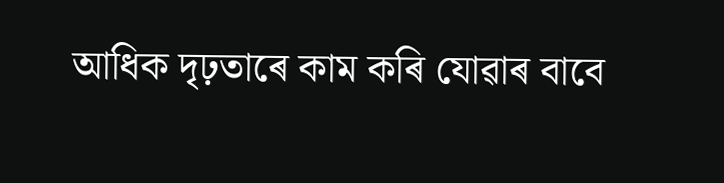আধিক দৃঢ়তাৰে কাম কৰি যোৱাৰ বাবে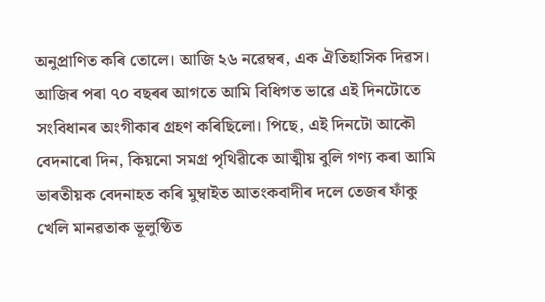অনুপ্ৰাণিত কৰি তোলে। আজি ২৬ নৱেম্বৰ, এক ঐতিহাসিক দিৱস। আজিৰ পৰা ৭০ বছৰৰ আগতে আমি বিধিগত ভাৱে এই দিনটোতে সংবিধানৰ অংগীকাৰ গ্ৰহণ কৰিছিলো। পিছে, এই দিনটো আকৌ বেদনাৰো দিন, কিয়নো সমগ্ৰ পৃথিৱীকে আত্মীয় বুলি গণ্য কৰা আমি ভাৰতীয়ক বেদনাহত কৰি মুম্বাইত আতংকবাদীৰ দলে তেজৰ ফাঁকু খেলি মানৱতাক ভূলুণ্ঠিত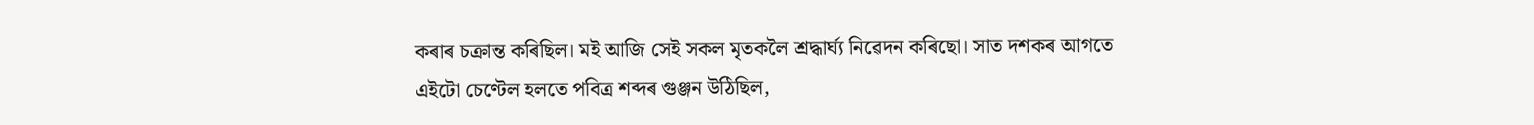কৰাৰ চক্ৰান্ত কৰিছিল। মই আজি সেই সকল মৃতকলৈ শ্ৰদ্ধাৰ্ঘ্য নিৱেদন কৰিছো। সাত দশকৰ আগতে এইটো চেণ্টেল হলতে পবিত্ৰ শব্দৰ গুঞ্জন উঠিছিল,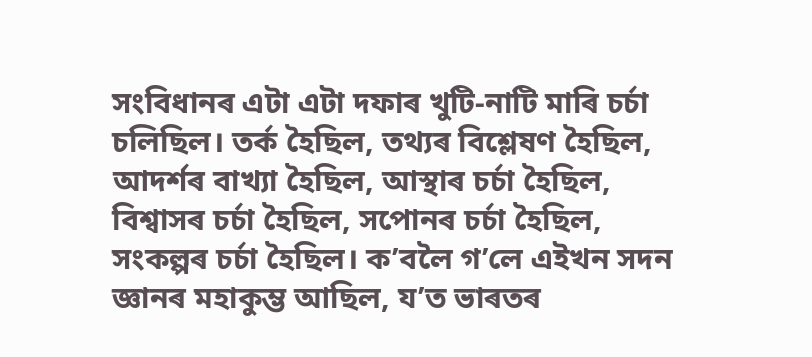সংবিধানৰ এটা এটা দফাৰ খুটি-নাটি মাৰি চৰ্চা চলিছিল। তৰ্ক হৈছিল, তথ্যৰ বিশ্লেষণ হৈছিল, আদৰ্শৰ বাখ্যা হৈছিল, আস্থাৰ চৰ্চা হৈছিল, বিশ্বাসৰ চৰ্চা হৈছিল, সপোনৰ চৰ্চা হৈছিল, সংকল্পৰ চৰ্চা হৈছিল। ক’বলৈ গ’লে এইখন সদন জ্ঞানৰ মহাকুম্ভ আছিল, য’ত ভাৰতৰ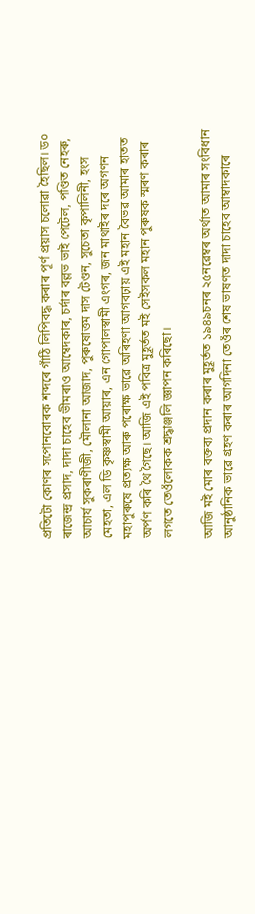প্ৰতিটো কোণৰ সপোনবোৰক শব্দৰে গাঁঠি লিপিবদ্ধ কৰাৰ পূৰ্ণ প্ৰয়াস চলোৱা হৈছিল। ড০ ৰাজেন্দ্ৰ প্ৰসাদ, দাদা চাহেব ভীমৰাও আম্বেদকাৰ, চৰ্দাৰ বল্লভ ভাই পেটেল, পণ্ডিত নেহৰু, আচাৰ্য সুকৰাণীজী, মৌলানা আজাদ, পুৰুষোত্তম দাস টেণ্ডন, সুচেতা কৃপালিনী, হংস মেহতা, এল ডি কৃষ্ণস্বামী আয়াৰ, এন গোপালস্বামী এংগৰ, জন মাথাইৰ দৰে অগণন মহাপুৰুষে প্ৰত্যক্ষ আৰু পৰোক্ষ ভাৱে অৰিহণা আগবঢ়ায় এই মহান বৈভৱ আমাৰ হাতত অৰ্পণ কৰি থৈ গৈছে। আজি এই পবিত্ৰ মুহূৰ্তত মই সেইসকল মহান পুৰুষক স্মৰণ কৰাৰ লগতে তেওঁলোকক শ্ৰদ্ধাঞ্জলি জ্ঞাপন কৰিছো।

আজি মই মোৰ বক্তব্য প্ৰদান কৰাৰ মুহূৰ্তত ১৯৪৯চনৰ ২৫নৱেম্বৰ অৰ্থাত আমাৰ সংবিধান আনুষ্ঠানিক ভাৱে গ্ৰহণ কৰাৰ আগদিনা তেওঁৰ শেষ ভাষণত দাদা চাহেব আম্বাদকাৰে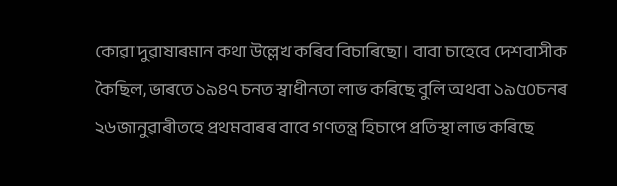কোৱা দুৱাষাৰমান কথা উল্লেখ কৰিব বিচাৰিছো। বাবা চাহেবে দেশবাসীক কৈছিল, ভাৰতে ১৯৪৭ চনত স্বাধীনতা লাভ কৰিছে বুলি অথবা ১৯৫০চনৰ ২৬জানুৱাৰীতহে প্ৰথমবাৰৰ বাবে গণতন্ত্ৰ হিচাপে প্ৰতিস্থা লাভ কৰিছে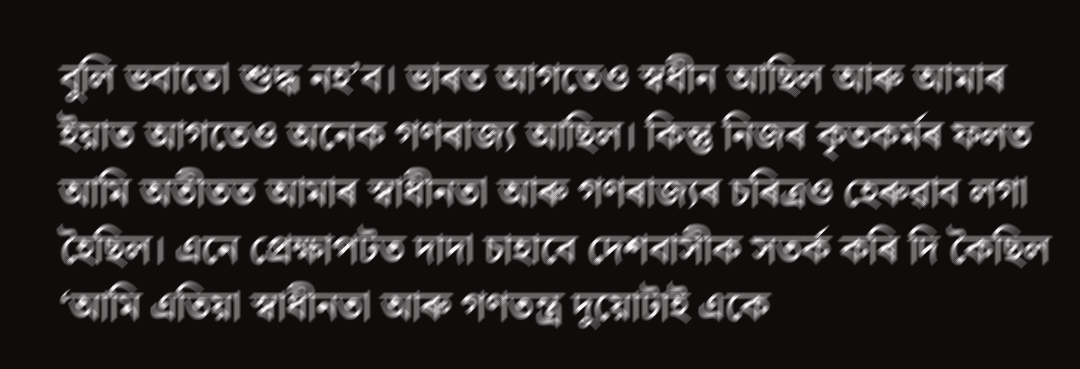বুলি ভবাতো শুদ্ধ নহ’ব। ভাৰত আগতেও স্বধীন আছিল আৰু আমাৰ ইয়াত আগতেও অনেক গণৰাজ্য আছিল। কিন্তু নিজৰ কৃতকৰ্মৰ ফলত আমি অতীতত আমাৰ স্বাধীনতা আৰু গণৰাজ্যৰ চৰিত্ৰও হেৰুৱাব লগা হৈছিল। এনে প্ৰেক্ষাপটত দাদা চাহাবে দেশবাসীক সতৰ্ক কৰি দি কৈছিল ‘আমি এতিয়া স্বাধীনতা আৰু গণতন্ত্ৰ দুয়োটাই একে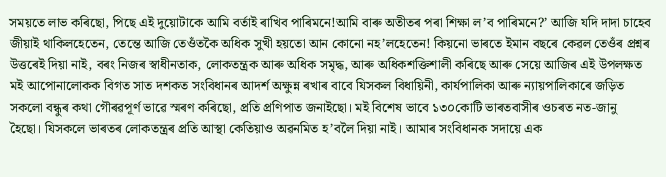সময়তে লাভ কৰিছো, পিছে এই দুয়োটাকে আমি বৰ্তাই ৰাখিব পাৰিমনে!আমি বাৰু অতীতৰ পৰা শিক্ষা ল’ব পাৰিমনে?’ আজি যদি দাদা চাহেব জীয়াই থাকিলহেতেন, তেন্তে আজি তেওঁতকৈ অধিক সুখী হয়তো আন কোনো নহ’লহেতেন! কিয়নো ভাৰতে ইমান বছৰে কেৱল তেওঁৰ প্ৰশ্নৰ উত্তৰেই দিয়া নাই, বৰং নিজৰ স্বাধীনতাক, লোকতন্ত্ৰক আৰু অধিক সমৃদ্ধ, আৰু অধিকশক্তিশালী কৰিছে আৰু সেয়ে আজিৰ এই উপলক্ষত মই আপোনালোকক বিগত সাত দশকত সংবিধানৰ আদৰ্শ অক্ষুন্ন ৰখাৰ বাবে যিসকল বিধায়িনী, কাৰ্যপালিকা আৰু ন্যায়পালিকাৰে জড়িত সকলো বন্ধুৰ কথা গৌৰৱপূৰ্ণ ভাৱে স্মৰণ কৰিছো, প্ৰতি প্ৰণিপাত জনাইছো। মই বিশেষ ভাবে ১৩০কোটি ভাৰতবাসীৰ ওচৰত নত-জানু হৈছো। যিসকলে ভাৰতৰ লোকতন্ত্ৰৰ প্ৰতি আস্থা কেতিয়াও অৱনমিত হ’বলৈ দিয়া নাই। আমাৰ সংবিধানক সদায়ে এক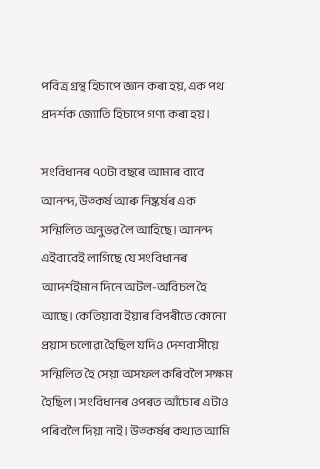পবিত্ৰ গ্ৰন্থ হিচাপে জ্ঞান কৰা হয়, এক পথ প্ৰদৰ্শক জ্যোতি হিচাপে গণ্য কৰা হয়।

সংবিধানৰ ৭০টা বছৰে আমাৰ বাবে আনন্দ, উত্কৰ্ষ আৰু নিষ্কৰ্ষৰ এক সন্মিলিত অনুভৱ লৈ আহিছে। আনন্দ এইবাবেই লাগিছে যে সংবিধানৰ আদৰ্শইমান দিনে অটল-অবিচল হৈ আছে। কেতিয়াবা ইয়াৰ বিপৰীতে কোনো প্ৰয়াস চলোৱা হৈছিল যদিও দেশবাসীয়ে সন্মিলিত হৈ সেয়া অসফল কৰিবলৈ সক্ষম হৈছিল। সংবিধানৰ ওপৰত আঁচোৰ এটাও পৰিবলৈ দিয়া নাই। উত্কৰ্ষৰ কথাত আমি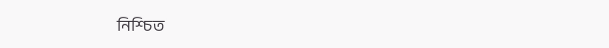নিশ্চিত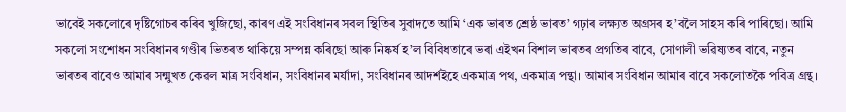ভাবেই সকলোৰে দৃষ্টিগোচৰ কৰিব খুজিছো, কাৰণ এই সংবিধানৰ সবল স্থিতিৰ সুবাদতে আমি ‘এক ভাৰত শ্ৰেষ্ঠ ভাৰত’ গঢ়াৰ লক্ষ্যত অগ্ৰসৰ হ’বলৈ সাহস কৰি পাৰিছো। আমি সকলো সংশোধন সংবিধানৰ গণ্ডীৰ ভিতৰত থাকিয়ে সম্পন্ন কৰিছো আৰু নিষ্কৰ্ষ হ’ল বিবিধতাৰে ভৰা এইখন বিশাল ভাৰতৰ প্ৰগতিৰ বাবে, সোণালী ভৱিষ্যতৰ বাবে, নতুন ভাৰতৰ বাবেও আমাৰ সন্মুখত কেৱল মাত্ৰ সংবিধান, সংবিধানৰ মৰ্যাদা, সংবিধানৰ আদৰ্শইহে একমাত্ৰ পথ, একমাত্ৰ পন্থা। আমাৰ সংবিধান আমাৰ বাবে সকলোতকৈ পবিত্ৰ গ্ৰন্থ।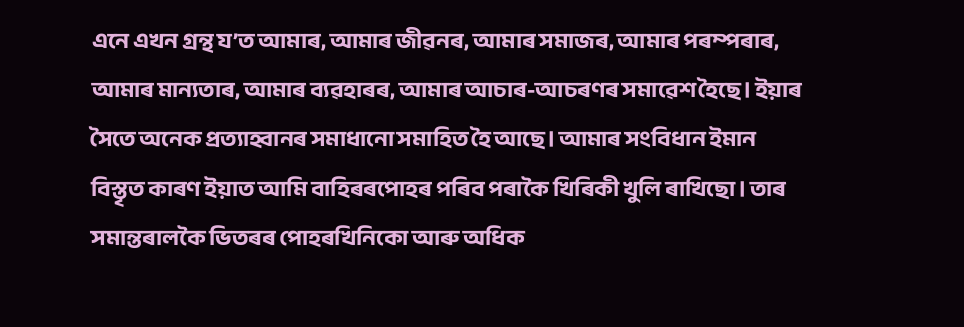এনে এখন গ্ৰন্থ য’ত আমাৰ, আমাৰ জীৱনৰ, আমাৰ সমাজৰ, আমাৰ পৰম্পৰাৰ, আমাৰ মান্যতাৰ, আমাৰ ব্যৱহাৰৰ, আমাৰ আচাৰ-আচৰণৰ সমাৱেশ হৈছে। ইয়াৰ সৈতে অনেক প্ৰত্যাহ্বানৰ সমাধানো সমাহিত হৈ আছে। আমাৰ সংবিধান ইমান বিস্তৃত কাৰণ ইয়াত আমি বাহিৰৰপোহৰ পৰিব পৰাকৈ খিৰিকী খুলি ৰাখিছো। তাৰ সমান্তৰালকৈ ভিতৰৰ পোহৰখিনিকো আৰু অধিক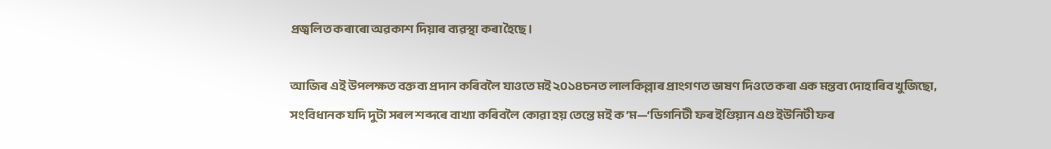প্ৰজ্বলিত কৰাৰো অৱকাশ দিয়াৰ ব্যৱস্থা কৰা হৈছে।

আজিৰ এই উপলক্ষত বক্তব্য প্ৰদান কৰিবলৈ যাওতে মই ২০১৪চনত লালকিল্লাৰ প্ৰাংগণত ভাষণ দিওতে কৰা এক মন্তব্য দোহাৰিব খুজিছো, সংবিধানক যদি দুটা সৰল শব্দৰে বাখ্যা কৰিবলৈ কোৱা হয় তেন্তে মই ক’ম—‘ডিগনিটী ফৰ ইণ্ডিয়ান এণ্ড ইউনিটী ফৰ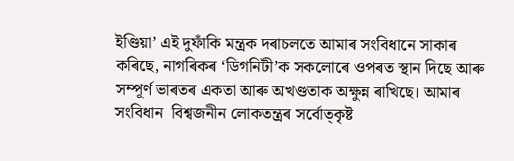ইণ্ডিয়া’ এই দুফাঁকি মন্ত্ৰক দৰাচলতে আমাৰ সংবিধানে সাকাৰ কৰিছে, নাগৰিকৰ ‘ডিগনিটী’ক সকলোৰে ওপৰত স্থান দিছে আৰু সম্পূৰ্ণ ভাৰতৰ একতা আৰু অখণ্ডতাক অক্ষুন্ন ৰাখিছে। আমাৰ সংবিধান  বিশ্বজনীন লোকতন্ত্ৰৰ সৰ্বোত্কৃষ্ট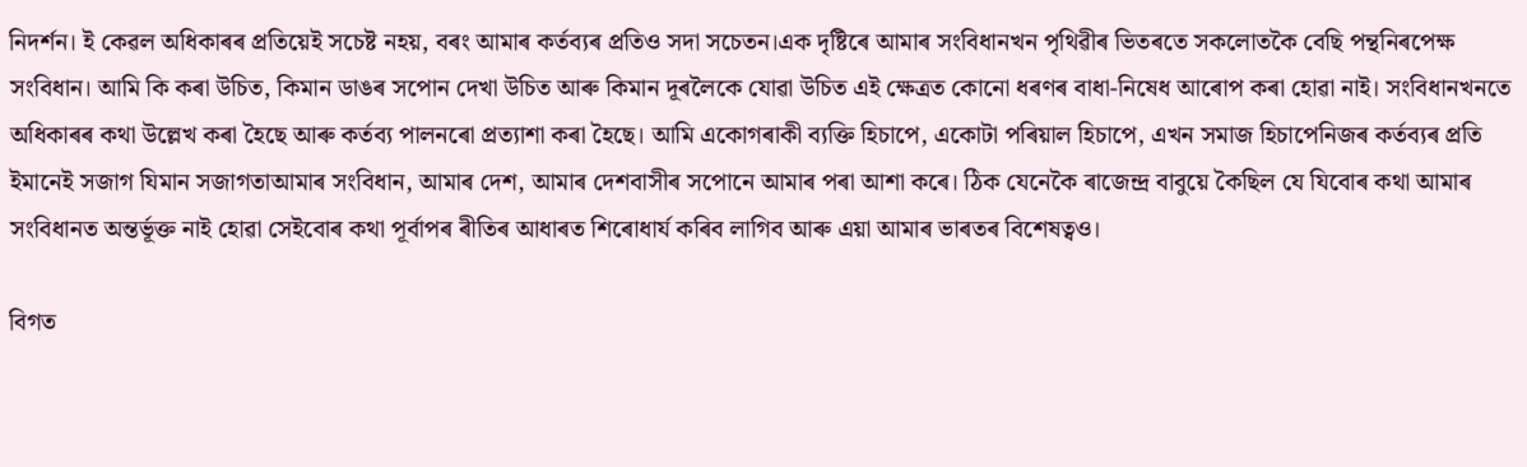নিদৰ্শন। ই কেৱল অধিকাৰৰ প্ৰতিয়েই সচেষ্ট নহয়, বৰং আমাৰ কৰ্তব্যৰ প্ৰতিও সদা সচেতন।এক দৃষ্টিৰে আমাৰ সংবিধানখন পৃথিৱীৰ ভিতৰতে সকলোতকৈ বেছি পন্থনিৰপেক্ষ সংবিধান। আমি কি কৰা উচিত, কিমান ডাঙৰ সপোন দেখা উচিত আৰু কিমান দূৰলৈকে যোৱা উচিত এই ক্ষেত্ৰত কোনো ধৰণৰ বাধা-নিষেধ আৰোপ কৰা হোৱা নাই। সংবিধানখনতে অধিকাৰৰ কথা উল্লেখ কৰা হৈছে আৰু কৰ্তব্য পালনৰো প্ৰত্যাশা কৰা হৈছে। আমি একোগৰাকী ব্যক্তি হিচাপে, একোটা পৰিয়াল হিচাপে, এখন সমাজ হিচাপেনিজৰ কৰ্তব্যৰ প্ৰতি ইমানেই সজাগ যিমান সজাগতাআমাৰ সংবিধান, আমাৰ দেশ, আমাৰ দেশবাসীৰ সপোনে আমাৰ পৰা আশা কৰে। ঠিক যেনেকৈ ৰাজেন্দ্ৰ বাবুয়ে কৈছিল যে যিবোৰ কথা আমাৰ সংবিধানত অন্তৰ্ভূক্ত নাই হোৱা সেইবোৰ কথা পূৰ্বাপৰ ৰীতিৰ আধাৰত শিৰোধাৰ্য কৰিব লাগিব আৰু এয়া আমাৰ ভাৰতৰ বিশেষত্বও।

বিগত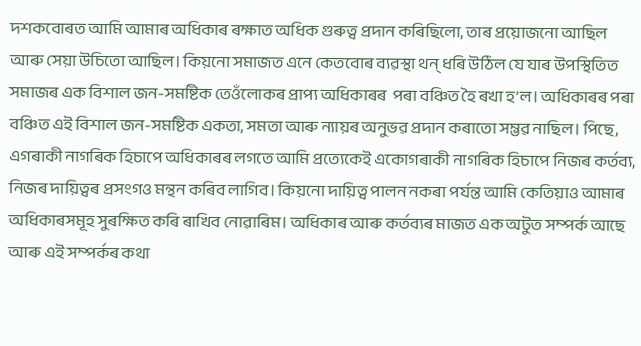দশকবোৰত আমি আমাৰ অধিকাৰ ৰক্ষাত অধিক গুৰুত্ব প্ৰদান কৰিছিলো, তাৰ প্ৰয়োজনো আছিল আৰু সেয়া উচিতো আছিল। কিয়নো সমাজত এনে কেতবোৰ ব্যৱস্থা থন্ ধৰি উঠিল যে যাৰ উপস্থিতিত সমাজৰ এক বিশাল জন-সমষ্টিক তেওঁলোকৰ প্ৰাপ্য অধিকাৰৰ  পৰা বঞ্চিত হৈ ৰখা হ’ল। অধিকাৰৰ পৰা বঞ্চিত এই বিশাল জন-সমষ্টিক একতা, সমতা আৰু ন্যায়ৰ অনুভৱ প্ৰদান কৰাতো সম্ভৱ নাছিল। পিছে, এগৰাকী নাগৰিক হিচাপে অধিকাৰৰ লগতে আমি প্ৰত্যেকেই একোগৰাকী নাগৰিক হিচাপে নিজৰ কৰ্তব্য, নিজৰ দায়িত্বৰ প্ৰসংগও মন্থন কৰিব লাগিব। কিয়নো দায়িত্ব পালন নকৰা পৰ্যন্ত আমি কেতিয়াও আমাৰ অধিকাৰসমূহ সুৰক্ষিত কৰি ৰাখিব নোৱাৰিম। অধিকাৰ আৰু কৰ্তব্যৰ মাজত এক অটুত সম্পৰ্ক আছে আৰু এই সম্পৰ্কৰ কথা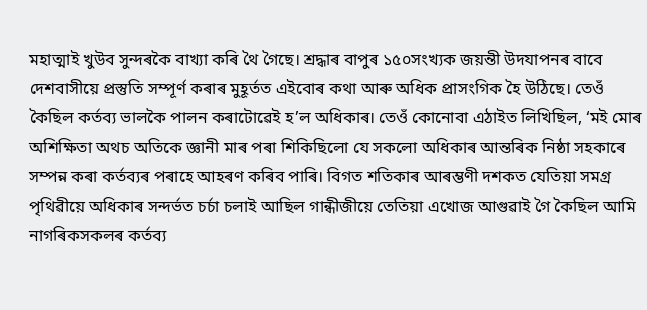মহাত্মাই খুউব সুন্দৰকৈ বাখ্যা কৰি থৈ গৈছে। শ্ৰদ্ধাৰ বাপুৰ ১৫০সংখ্যক জয়ন্তী উদযাপনৰ বাবে দেশবাসীয়ে প্ৰস্তুতি সম্পূৰ্ণ কৰাৰ মুহূৰ্তত এইবোৰ কথা আৰু অধিক প্ৰাসংগিক হৈ উঠিছে। তেওঁ কৈছিল কৰ্তব্য ভালকৈ পালন কৰাটোৱেই হ’ল অধিকাৰ। তেওঁ কোনোবা এঠাইত লিখিছিল, ‘মই মোৰ অশিক্ষিতা অথচ অতিকে জ্ঞানী মাৰ পৰা শিকিছিলো যে সকলো অধিকাৰ আন্তৰিক নিষ্ঠা সহকাৰে সম্পন্ন কৰা কৰ্তব্যৰ পৰাহে আহৰণ কৰিব পাৰি। বিগত শতিকাৰ আৰম্ভণী দশকত যেতিয়া সমগ্ৰ পৃথিৱীয়ে অধিকাৰ সন্দৰ্ভত চৰ্চা চলাই আছিল গান্ধীজীয়ে তেতিয়া এখোজ আগুৱাই গৈ কৈছিল আমি নাগৰিকসকলৰ কৰ্তব্য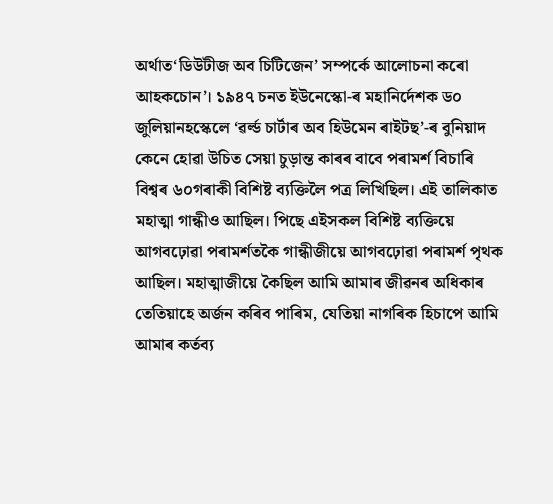অৰ্থাত‘ডিউটীজ অব চিটিজেন’ সম্পৰ্কে আলোচনা কৰো আহকচোন’। ১৯৪৭ চনত ইউনেস্কো-ৰ মহানিৰ্দেশক ড০ জুলিয়ানহস্কেলে ‘ৱৰ্ল্ড চাৰ্টাৰ অব হিউমেন ৰাইটছ’-ৰ বুনিয়াদ কেনে হোৱা উচিত সেয়া চুড়ান্ত কাৰৰ বাবে পৰামৰ্শ বিচাৰি বিশ্বৰ ৬০গৰাকী বিশিষ্ট ব্যক্তিলৈ পত্ৰ লিখিছিল। এই তালিকাত মহাত্মা গান্ধীও আছিল। পিছে এইসকল বিশিষ্ট ব্যক্তিয়ে আগবঢ়োৱা পৰামৰ্শতকৈ গান্ধীজীয়ে আগবঢ়োৱা পৰামৰ্শ পৃথক আছিল। মহাত্মাজীয়ে কৈছিল আমি আমাৰ জীৱনৰ অধিকাৰ তেতিয়াহে অৰ্জন কৰিব পাৰিম, যেতিয়া নাগৰিক হিচাপে আমি আমাৰ কৰ্তব্য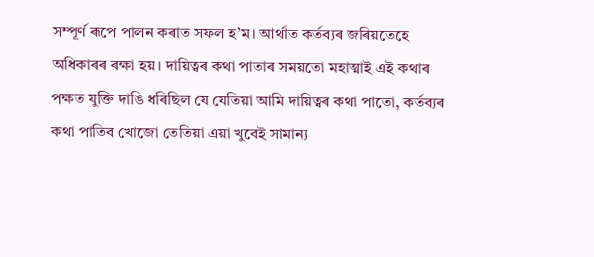সম্পূৰ্ণ ৰূপে পালন কৰাত সফল হ’ম। আৰ্থাত কৰ্তব্যৰ জৰিয়তেহে অধিকাৰৰ ৰক্ষা হয়। দায়িত্বৰ কথা পাতাৰ সময়তো মহাত্মাই এই কথাৰ পক্ষত যুক্তি দাঙি ধৰিছিল যে যেতিয়া আমি দায়িত্বৰ কথা পাতো, কৰ্তব্যৰ কথা পাতিব খোজো তেতিয়া এয়া খুবেই সামান্য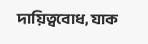দায়িত্ববোধ, যাক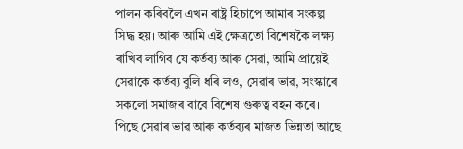পালন কৰিবলৈ এখন ৰাষ্ট্ৰ হিচাপে আমাৰ সংকল্প সিদ্ধ হয়। আৰু আমি এই ক্ষেত্ৰতো বিশেষকৈ লক্ষ্য ৰাখিব লাগিব যে কৰ্তব্য আৰু সেৱা, আমি প্ৰায়েই সেৱাকে কৰ্তব্য বুলি ধৰি লও, সেৱাৰ ভাৱ, সংস্কাৰে সকলো সমাজৰ বাবে বিশেষ গুৰুত্ব বহন কৰে। পিছে সেৱাৰ ভাৱ আৰু কৰ্তব্যৰ মাজত ভিন্নতা আছে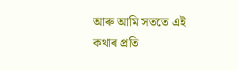আৰু আমি সততে এই কথাৰ প্ৰতি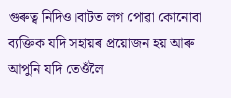গুৰুত্ব নিদিও।বাটত লগ পোৱা কোনোবা ব্যক্তিক যদি সহায়ৰ প্ৰয়োজন হয় আৰু আপুনি যদি তেওঁলৈ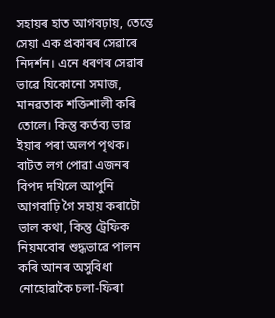সহায়ৰ হাত আগবঢ়ায়, তেন্তে সেয়া এক প্ৰকাৰৰ সেৱাৰে নিদৰ্শন। এনে ধৰণৰ সেৱাৰ ভাৱে যিকোনো সমাজ, মানৱতাক শক্তিশালী কৰি তোলে। কিন্তু কৰ্তব্য ভাৱ ইয়াৰ পৰা অলপ পৃথক। বাটত লগ পোৱা এজনৰ বিপদ দখিলে আপুনি আগবাঢ়ি গৈ সহায় কৰাটো ভাল কথা, কিন্তু ট্ৰেফিক নিয়মবোৰ শুদ্ধভাৱে পালন কৰি আনৰ অসুবিধা নোহোৱাকৈ চলা-ফিৰা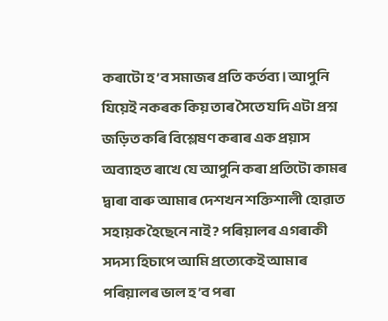কৰাটো হ’ব সমাজৰ প্ৰতি কৰ্তব্য। আপুনি যিয়েই নকৰক কিয় তাৰ সৈতে যদি এটা প্ৰশ্ন জড়িত কৰি বিশ্লেষণ কৰাৰ এক প্ৰয়াস অব্যাহত ৰাখে যে আপুনি কৰা প্ৰতিটো কামৰ দ্বাৰা বাৰু আমাৰ দেশখন শক্তিশালী হোৱাত সহায়ক হৈছেনে নাই? পৰিয়ালৰ এগৰাকী সদস্য হিচাপে আমি প্ৰত্যেকেই আমাৰ পৰিয়ালৰ ভাল হ’ব পৰা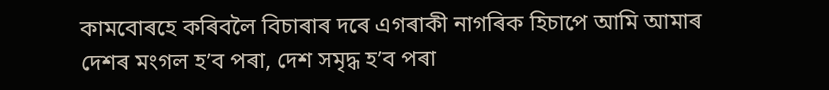কামবোৰহে কৰিবলৈ বিচাৰাৰ দৰে এগৰাকী নাগৰিক হিচাপে আমি আমাৰ দেশৰ মংগল হ’ব পৰা, দেশ সমৃদ্ধ হ’ব পৰা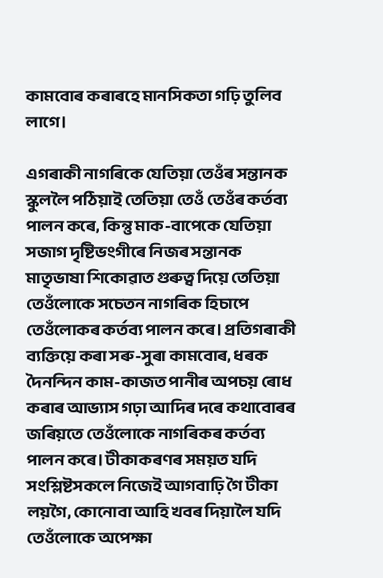কামবোৰ কৰাৰহে মানসিকতা গঢ়ি তুলিব লাগে।

এগৰাকী নাগৰিকে যেতিয়া তেওঁৰ সন্তানক স্কুললৈ পঠিয়াই তেতিয়া তেওঁ তেওঁৰ কৰ্তব্য পালন কৰে, কিন্তু মাক-বাপেকে যেতিয়া সজাগ দৃষ্টিভংগীৰে নিজৰ সন্তানক মাতৃভাষা শিকোৱাত গুৰুত্ব দিয়ে তেতিয়া তেওঁলোকে সচেতন নাগৰিক হিচাপে তেওঁলোকৰ কৰ্তব্য পালন কৰে। প্ৰতিগৰাকী ব্যক্তিয়ে কৰা সৰু-সুৰা কামবোৰ, ধৰক দৈনন্দিন কাম-কাজত পানীৰ অপচয় ৰোধ কৰাৰ আভ্যাস গঢ়া আদিৰ দৰে কথাবোৰৰ জৰিয়তে তেওঁলোকে নাগৰিকৰ কৰ্তব্য পালন কৰে। টীকাকৰণৰ সময়ত যদি সংশ্লিষ্টসকলে নিজেই আগবাঢ়ি গৈ টীকা লয়গৈ, কোনোবা আহি খবৰ দিয়ালৈ যদি তেওঁলোকে অপেক্ষা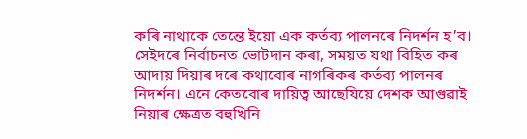কৰি নাথাকে তেন্তে ইয়ো এক কৰ্তব্য পালনৰে নিদৰ্শন হ’ব। সেইদৰে নিৰ্বাচনত ভোটদান কৰা, সময়ত যথা বিহিত কৰ আদায় দিয়াৰ দৰে কথাবোৰ নাগৰিকৰ কৰ্তব্য পালনৰ নিদৰ্শন। এনে কেতবোৰ দায়িত্ব আছেযিয়ে দেশক আগুৱাই নিয়াৰ ক্ষেত্ৰত বহুখিনি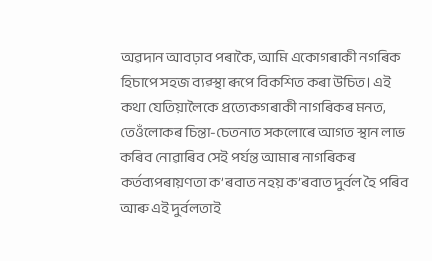অৱদান আবঢ়াব পৰাকৈ, আমি একোগৰাকী নগৰিক হিচাপে সহজ ব্যৱ্স্থা ৰূপে বিকশিত কৰা উচিত। এই কথা যেতিয়ালৈকে প্ৰত্যেকগৰাকী নাগৰিকৰ মনত, তেওঁলোকৰ চিন্তা-চেতনাত সকলোৰে আগত স্থান লাভ কৰিব নোৱাৰিব সেই পৰ্যন্ত আমাৰ নাগৰিকৰ কৰ্তব্যপৰায়ণতা ক’ৰবাত নহয় ক’ৰবাত দুৰ্বল হৈ পৰিব আৰু এই দুৰ্বলতাই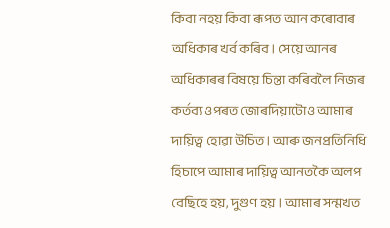কিবা নহয় কিবা ৰূপত আন কৰোবাৰ অধিকাৰ খৰ্ব কৰিব। সেয়ে আনৰ অধিকাৰৰ বিষয়ে চিন্তা কৰিবলৈ নিজৰ কৰ্তব্য ওপৰত জোৰদিয়াটোও আমাৰ দায়িত্ব হোৱা উচিত। আৰু জনপ্ৰতিনিধি হিচাপে আমাৰ দায়িত্ব আনতকৈ অলপ বেছিহে হয়, দুগুণ হয়। আমাৰ সন্মখত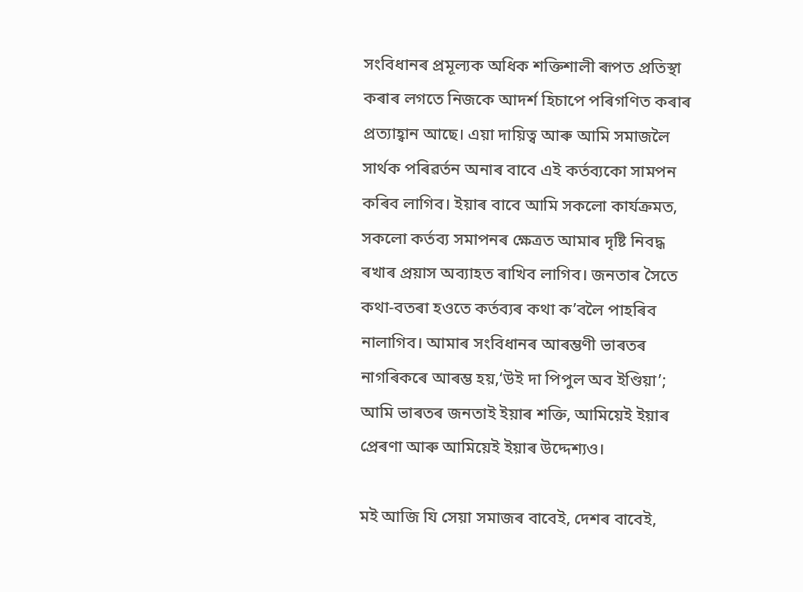সংবিধানৰ প্ৰমূল্যক অধিক শক্তিশালী ৰূপত প্ৰতিস্থা কৰাৰ লগতে নিজকে আদৰ্শ হিচাপে পৰিগণিত কৰাৰ প্ৰত্যাহ্বান আছে। এয়া দায়িত্ব আৰু আমি সমাজলৈ সাৰ্থক পৰিৱৰ্তন অনাৰ বাবে এই কৰ্তব্যকো সামপন কৰিব লাগিব। ইয়াৰ বাবে আমি সকলো কাৰ্যক্ৰমত, সকলো কৰ্তব্য সমাপনৰ ক্ষেত্ৰত আমাৰ দৃষ্টি নিবদ্ধ ৰখাৰ প্ৰয়াস অব্যাহত ৰাখিব লাগিব। জনতাৰ সৈতে কথা-বতৰা হওতে কৰ্তব্যৰ কথা ক’বলৈ পাহৰিব নালাগিব। আমাৰ সংবিধানৰ আৰম্ভণী ভাৰতৰ নাগৰিকৰে আৰম্ভ হয়,‘উই দা পিপুল অব ইণ্ডিয়া’; আমি ভাৰতৰ জনতাই ইয়াৰ শক্তি, আমিয়েই ইয়াৰ প্ৰেৰণা আৰু আমিয়েই ইয়াৰ উদ্দেশ্যও।

মই আজি যি সেয়া সমাজৰ বাবেই, দেশৰ বাবেই,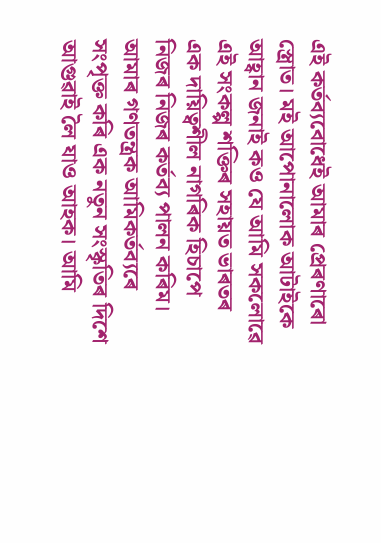এই কৰ্তব্যবোধেই আমাৰ প্ৰেৰণাৰো স্ত্ৰোত। মই আপোনালোক আটাইকে আহ্বান জনাই কও যে আমি সকলোৱে এই সংকল্প শক্তিৰ সহায়ত ভাৰতৰ এক দায়িত্বশীল নাগৰিক হিচাপে নিজৰ নিজৰ কৰ্তব্য পালন কৰিম। আমাৰ গণতন্ত্ৰক আমিকৰ্তব্যৰে সংপৃক্ত কৰি এক নতুন সংস্কৃতিৰ দিশে আগুৱাই লৈ যাও আহক। আমি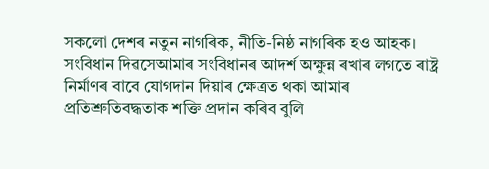সকলো দেশৰ নতুন নাগৰিক, নীতি-নিষ্ঠ নাগৰিক হও আহক। সংবিধান দিৱসেআমাৰ সংবিধানৰ আদৰ্শ অক্ষুন্ন ৰখাৰ লগতে ৰাষ্ট্ৰ নিৰ্মাণৰ বাবে যোগদান দিয়াৰ ক্ষেত্ৰত থকা আমাৰ প্ৰতিশ্ৰুতিবদ্ধতাক শক্তি প্ৰদান কৰিব বুলি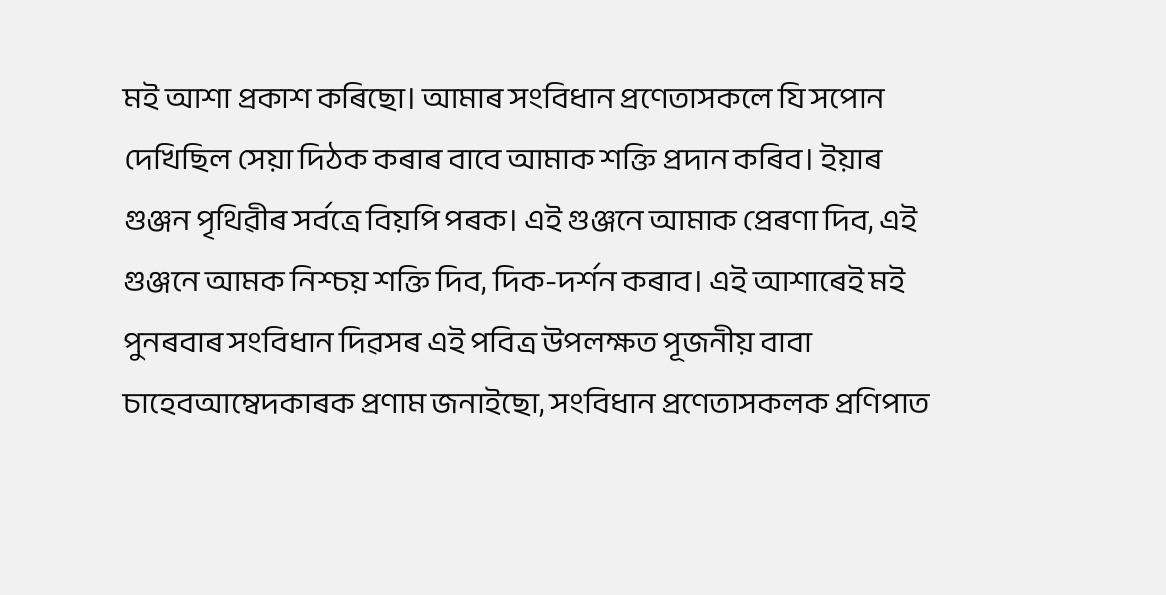মই আশা প্ৰকাশ কৰিছো। আমাৰ সংবিধান প্ৰণেতাসকলে যি সপোন দেখিছিল সেয়া দিঠক কৰাৰ বাবে আমাক শক্তি প্ৰদান কৰিব। ইয়াৰ গুঞ্জন পৃথিৱীৰ সৰ্বত্ৰে বিয়পি পৰক। এই গুঞ্জনে আমাক প্ৰেৰণা দিব, এই গুঞ্জনে আমক নিশ্চয় শক্তি দিব, দিক-দৰ্শন কৰাব। এই আশাৰেই মই পুনৰবাৰ সংবিধান দিৱসৰ এই পবিত্ৰ উপলক্ষত পূজনীয় বাবা চাহেবআম্বেদকাৰক প্ৰণাম জনাইছো, সংবিধান প্ৰণেতাসকলক প্ৰণিপাত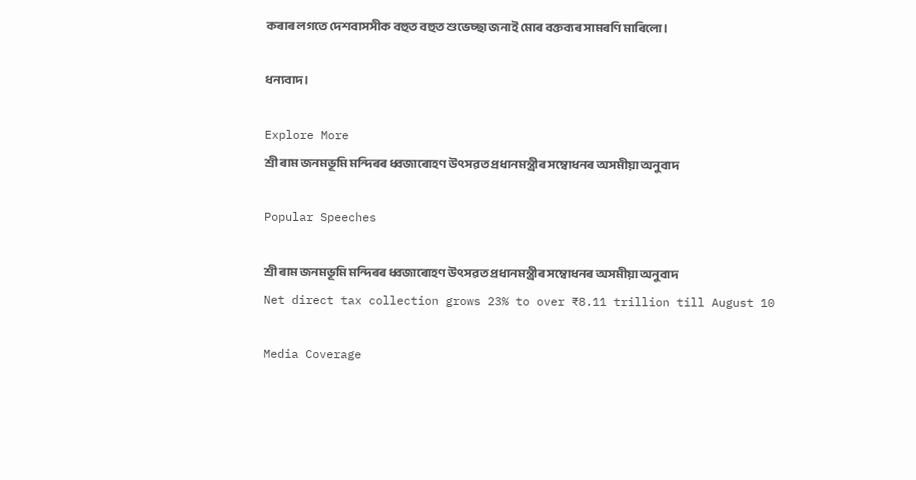কৰাৰ লগতে দেশবাসসীক বহুত বহুত শুভেচ্ছা জনাই মোৰ বক্তব্যৰ সামৰণি মাৰিলো।

ধন্যবাদ।

Explore More
শ্ৰী ৰাম জনমভূমি মন্দিৰৰ ধ্বজাৰোহণ উৎসৱত প্ৰধানমন্ত্ৰীৰ সম্বোধনৰ অসমীয়া অনুবাদ

Popular Speeches

শ্ৰী ৰাম জনমভূমি মন্দিৰৰ ধ্বজাৰোহণ উৎসৱত প্ৰধানমন্ত্ৰীৰ সম্বোধনৰ অসমীয়া অনুবাদ
Net direct tax collection grows 23% to over ₹8.11 trillion till August 10

Media Coverage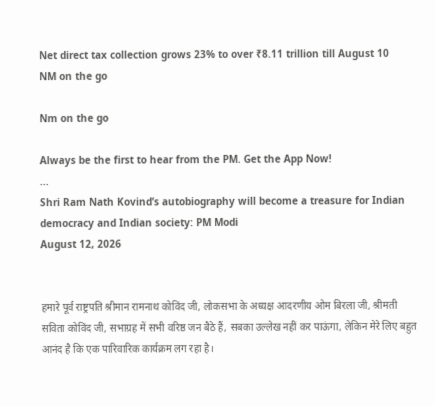Net direct tax collection grows 23% to over ₹8.11 trillion till August 10
NM on the go

Nm on the go

Always be the first to hear from the PM. Get the App Now!
...
Shri Ram Nath Kovind’s autobiography will become a treasure for Indian democracy and Indian society: PM Modi
August 12, 2026


हमारे पूर्व राष्ट्रपति श्रीमान रामनाथ कोविंद जी, लोकसभा के अध्यक्ष आदरणीय ओम बिरला जी, श्रीमती सविता कोविंद जी, सभाग्रह में सभी वरिष्ठ जन बैठे हैं, सबका उल्लेख नहीं कर पाऊंगा, लेकिन मेरे लिए बहुत आनंद है कि एक पारिवारिक कार्यक्रम लग रहा है।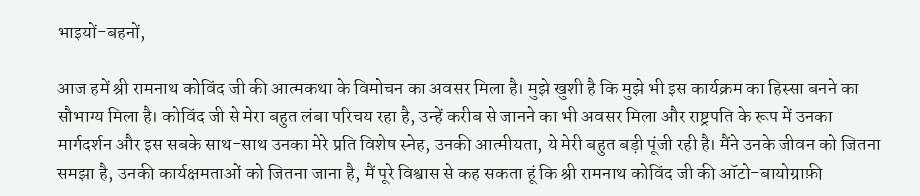भाइयों-बहनों,

आज हमें श्री रामनाथ कोविंद जी की आत्मकथा के विमोचन का अवसर मिला है। मुझे खुशी है कि मुझे भी इस कार्यक्रम का हिस्सा बनने का सौभाग्य मिला है। कोविंद जी से मेरा बहुत लंबा परिचय रहा है, उन्हें करीब से जानने का भी अवसर मिला और राष्ट्रपति के रूप में उनका मार्गदर्शन और इस सबके साथ-साथ उनका मेरे प्रति विशेष स्नेह, उनकी आत्मीयता, ये मेरी बहुत बड़ी पूंजी रही है। मैंने उनके जीवन को जितना समझा है, उनकी कार्यक्षमताओं को जितना जाना है, मैं पूरे विश्वास से कह सकता हूं कि श्री रामनाथ कोविंद जी की ऑटो-बायोग्राफ़ी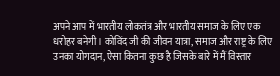अपने आप में भारतीय लोकतंत्र और भारतीय समाज के लिए एक धरोहर बनेगी। कोविंद जी की जीवन यात्रा, समाज और राष्ट्र के लिए उनका योगदान, ऐसा कितना कुछ है जिसके बारे में मैं विस्तार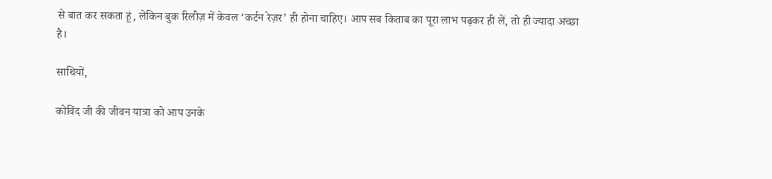से बात कर सकता हूं, लेकिन बुक रिलीज़ में केवल ‘कर्टन रेज़र’ ही होना चाहिए। आप सब किताब का पूरा लाभ पढ़कर ही लें, तो ही ज्यादा अच्छा है।

साथियों,

कोविंद जी की जीवन यात्रा को आप उनके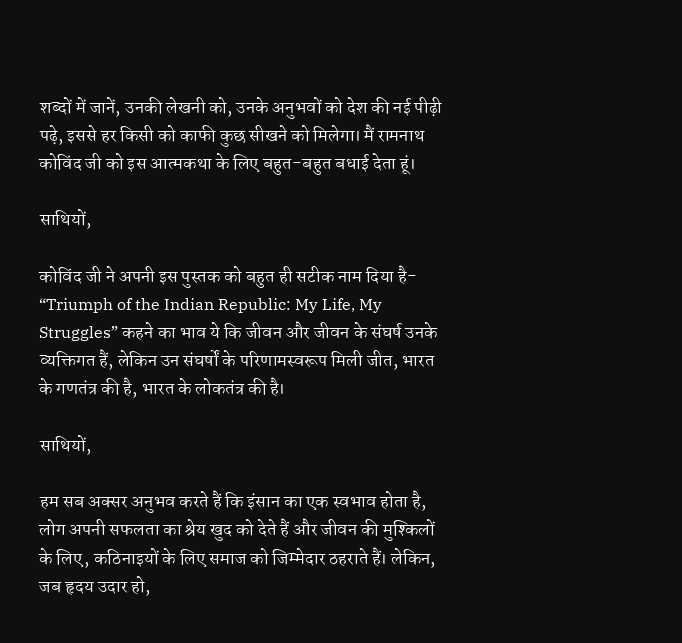शब्दों में जानें, उनकी लेखनी को, उनके अनुभवों को देश की नई पीढ़ी पढ़े, इससे हर किसी को काफी कुछ सीखने को मिलेगा। मैं रामनाथ कोविंद जी को इस आत्मकथा के लिए बहुत-बहुत बधाई देता हूं।

साथियों,

कोविंद जी ने अपनी इस पुस्तक को बहुत ही सटीक नाम दिया है- “Triumph of the Indian Republic: My Life, My Struggles” कहने का भाव ये कि जीवन और जीवन के संघर्ष उनके व्यक्तिगत हैं, लेकिन उन संघर्षों के परिणामस्वरूप मिली जीत, भारत के गणतंत्र की है, भारत के लोकतंत्र की है।

साथियों,

हम सब अक्सर अनुभव करते हैं कि इंसान का एक स्वभाव होता है, लोग अपनी सफलता का श्रेय खुद को देते हैं और जीवन की मुश्किलों के लिए, कठिनाइयों के लिए समाज को जिम्मेदार ठहराते हैं। लेकिन, जब हृदय उदार हो,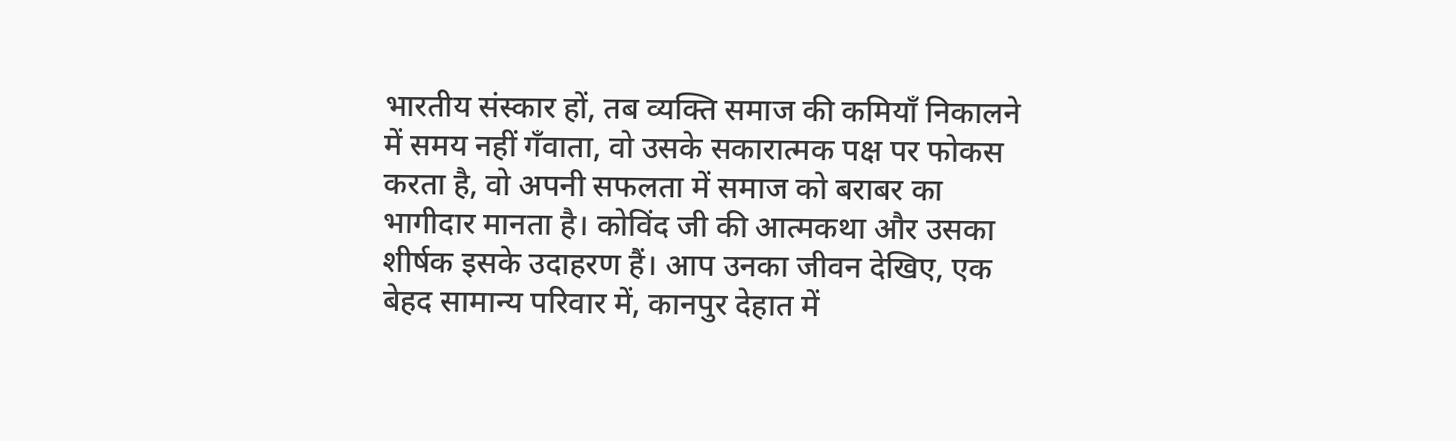भारतीय संस्कार हों, तब व्यक्ति समाज की कमियाँ निकालने में समय नहीं गँवाता, वो उसके सकारात्मक पक्ष पर फोकस करता है, वो अपनी सफलता में समाज को बराबर का भागीदार मानता है। कोविंद जी की आत्मकथा और उसका शीर्षक इसके उदाहरण हैं। आप उनका जीवन देखिए, एक बेहद सामान्य परिवार में, कानपुर देहात में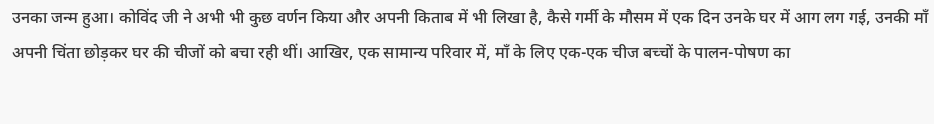उनका जन्म हुआ। कोविंद जी ने अभी भी कुछ वर्णन किया और अपनी किताब में भी लिखा है, कैसे गर्मी के मौसम में एक दिन उनके घर में आग लग गई, उनकी माँ अपनी चिंता छोड़कर घर की चीजों को बचा रही थीं। आखिर, एक सामान्य परिवार में, माँ के लिए एक-एक चीज बच्चों के पालन-पोषण का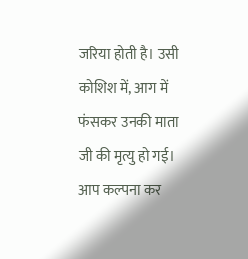जरिया होती है। उसी कोशिश में, आग में फंसकर उनकी माता जी की मृत्यु हो गई। आप कल्पना कर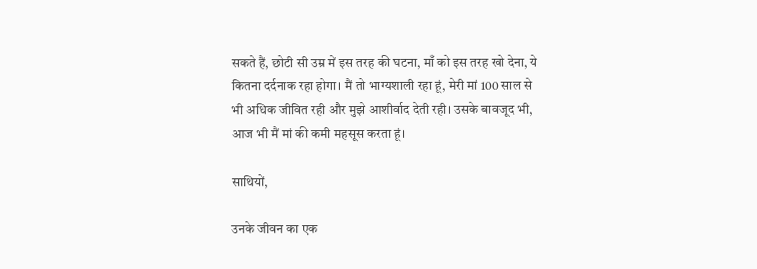सकते हैं, छोटी सी उम्र में इस तरह की घटना, माँ को इस तरह खो देना, ये कितना दर्दनाक रहा होगा। मैं तो भाग्यशाली रहा हूं, मेरी मां 100 साल से भी अधिक जीवित रही और मुझे आशीर्वाद देती रही। उसके बावजूद भी, आज भी मैं मां की कमी महसूस करता हूं।

साथियों,

उनके जीवन का एक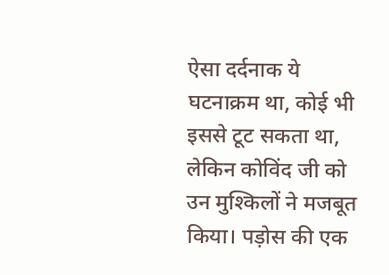ऐसा दर्दनाक ये घटनाक्रम था, कोई भी इससे टूट सकता था, लेकिन कोविंद जी को उन मुश्किलों ने मजबूत किया। पड़ोस की एक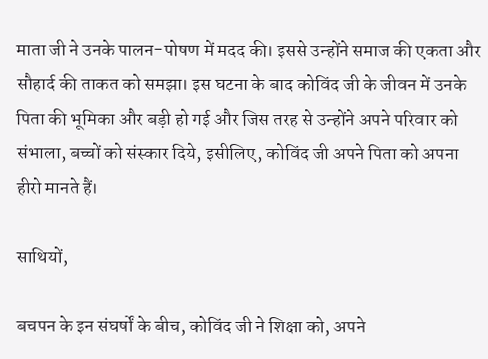माता जी ने उनके पालन-पोषण में मदद की। इससे उन्होंने समाज की एकता और सौहार्द की ताकत को समझा। इस घटना के बाद कोविंद जी के जीवन में उनके पिता की भूमिका और बड़ी हो गई और जिस तरह से उन्होंने अपने परिवार को संभाला, बच्चों को संस्कार दिये, इसीलिए, कोविंद जी अपने पिता को अपना हीरो मानते हैं।

साथियों,

बचपन के इन संघर्षों के बीच, कोविंद जी ने शिक्षा को, अपने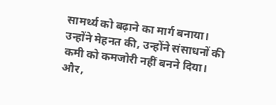सामर्थ्य को बढ़ाने का मार्ग बनाया। उन्होंने मेहनत की, उन्होंने संसाधनों की कमी को कमजोरी नहीं बनने दिया। और,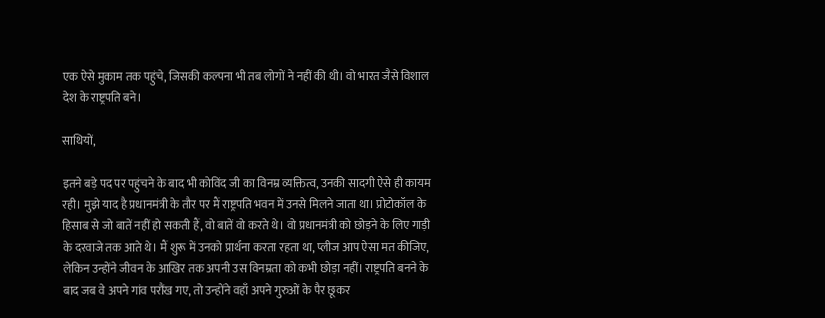एक ऐसे मुकाम तक पहुंचे, जिसकी कल्पना भी तब लोगों ने नहीं की थी। वो भारत जैसे विशाल देश के राष्ट्रपति बने।

साथियों,

इतने बड़े पद पर पहुंचने के बाद भी कोविंद जी का विनम्र व्यक्तित्व, उनकी सादगी ऐसे ही कायम रही। मुझे याद है प्रधानमंत्री के तौर पर मैं राष्ट्रपति भवन में उनसे मिलने जाता था। प्रोटोकॉल के हिसाब से जो बातें नहीं हो सकती हैं, वो बातें वो करते थे। वो प्रधानमंत्री को छोड़ने के लिए गाड़ी के दरवाजे तक आते थे। मैं शुरू में उनको प्रार्थना करता रहता था, प्लीज आप ऐसा मत कीजिए, लेकिन उन्होंने जीवन के आखिर तक अपनी उस विनम्रता को कभी छोड़ा नहीं। राष्ट्रपति बनने के बाद जब वे अपने गांव परौंख गए, तो उन्होंने वहाँ अपने गुरुओं के पैर छूकर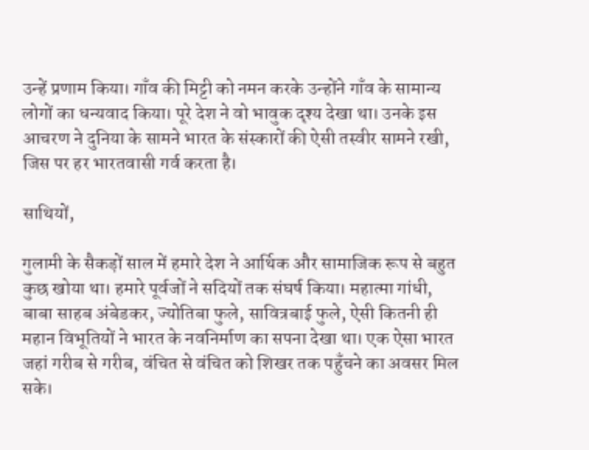उन्हें प्रणाम किया। गाँव की मिट्टी को नमन करके उन्होंने गाँव के सामान्य लोगों का धन्यवाद किया। पूरे देश ने वो भावुक दृश्य देखा था। उनके इस आचरण ने दुनिया के सामने भारत के संस्कारों की ऐसी तस्वीर सामने रखी, जिस पर हर भारतवासी गर्व करता है।

साथियों,

गुलामी के सैकड़ों साल में हमारे देश ने आर्थिक और सामाजिक रूप से बहुत कुछ खोया था। हमारे पूर्वजों ने सदियों तक संघर्ष किया। महात्मा गांधी, बाबा साहब अंबेडकर, ज्योतिबा फुले, सावित्रबाई फुले, ऐसी कितनी ही महान विभूतियों ने भारत के नवनिर्माण का सपना देखा था। एक ऐसा भारत जहां गरीब से गरीब, वंचित से वंचित को शिखर तक पहुँचने का अवसर मिल सके।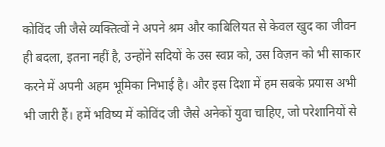कोविंद जी जैसे व्यक्तित्वों ने अपने श्रम और काबिलियत से केवल खुद का जीवन ही बदला, इतना नहीं है, उन्होंने सदियों के उस स्वप्न को, उस विज़न को भी साकार करने में अपनी अहम भूमिका निभाई है। और इस दिशा में हम सबके प्रयास अभी भी जारी हैं। हमें भविष्य में कोविंद जी जैसे अनेकों युवा चाहिए, जो परेशानियों से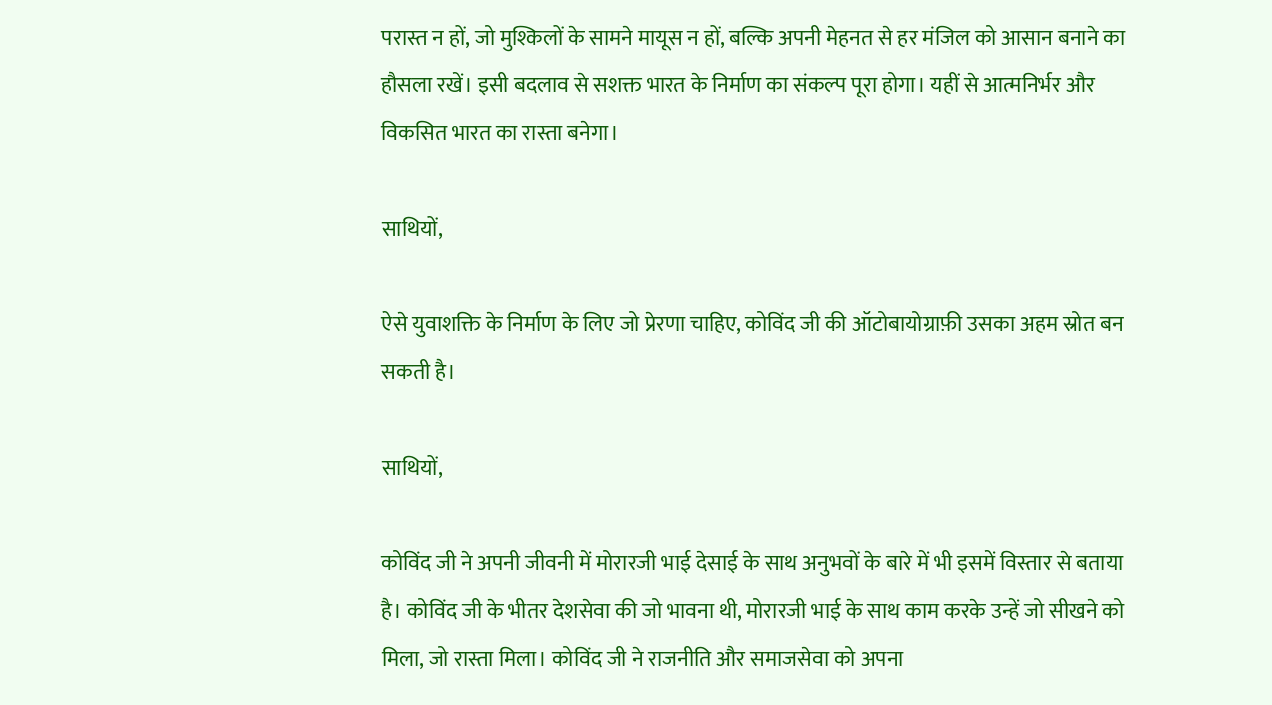परास्त न हों, जो मुश्किलों के सामने मायूस न हों, बल्कि अपनी मेहनत से हर मंजिल को आसान बनाने का हौसला रखें। इसी बदलाव से सशक्त भारत के निर्माण का संकल्प पूरा होगा। यहीं से आत्मनिर्भर और विकसित भारत का रास्ता बनेगा।

साथियों,

ऐसे युवाशक्ति के निर्माण के लिए जो प्रेरणा चाहिए, कोविंद जी की ऑटोबायोग्राफ़ी उसका अहम स्रोत बन सकती है।

साथियों,

कोविंद जी ने अपनी जीवनी में मोरारजी भाई देसाई के साथ अनुभवों के बारे में भी इसमें विस्तार से बताया है। कोविंद जी के भीतर देशसेवा की जो भावना थी, मोरारजी भाई के साथ काम करके उन्हें जो सीखने को मिला, जो रास्ता मिला। कोविंद जी ने राजनीति और समाजसेवा को अपना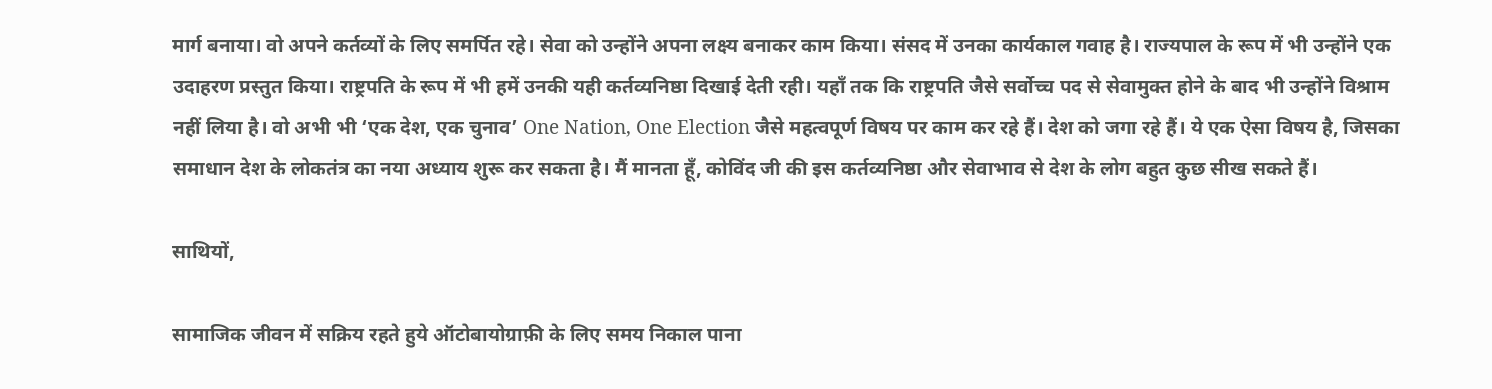मार्ग बनाया। वो अपने कर्तव्यों के लिए समर्पित रहे। सेवा को उन्होंने अपना लक्ष्य बनाकर काम किया। संसद में उनका कार्यकाल गवाह है। राज्यपाल के रूप में भी उन्होंने एक उदाहरण प्रस्तुत किया। राष्ट्रपति के रूप में भी हमें उनकी यही कर्तव्यनिष्ठा दिखाई देती रही। यहाँ तक कि राष्ट्रपति जैसे सर्वोच्च पद से सेवामुक्त होने के बाद भी उन्होंने विश्राम नहीं लिया है। वो अभी भी ‘एक देश, एक चुनाव’ One Nation, One Election जैसे महत्वपूर्ण विषय पर काम कर रहे हैं। देश को जगा रहे हैं। ये एक ऐसा विषय है, जिसका समाधान देश के लोकतंत्र का नया अध्याय शुरू कर सकता है। मैं मानता हूँ, कोविंद जी की इस कर्तव्यनिष्ठा और सेवाभाव से देश के लोग बहुत कुछ सीख सकते हैं।

साथियों,

सामाजिक जीवन में सक्रिय रहते हुये ऑटोबायोग्राफ़ी के लिए समय निकाल पाना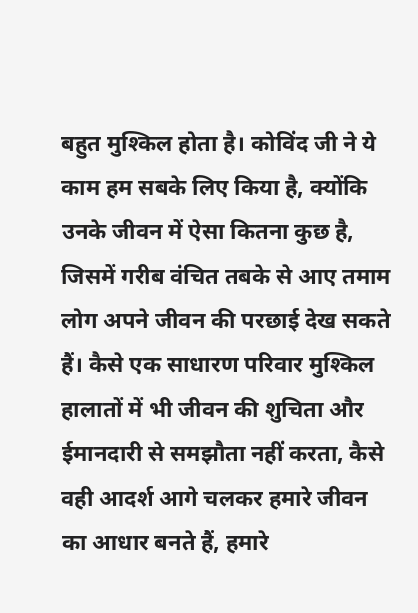बहुत मुश्किल होता है। कोविंद जी ने ये काम हम सबके लिए किया है, क्योंकि उनके जीवन में ऐसा कितना कुछ है, जिसमें गरीब वंचित तबके से आए तमाम लोग अपने जीवन की परछाई देख सकते हैं। कैसे एक साधारण परिवार मुश्किल हालातों में भी जीवन की शुचिता और ईमानदारी से समझौता नहीं करता, कैसे वही आदर्श आगे चलकर हमारे जीवन का आधार बनते हैं, हमारे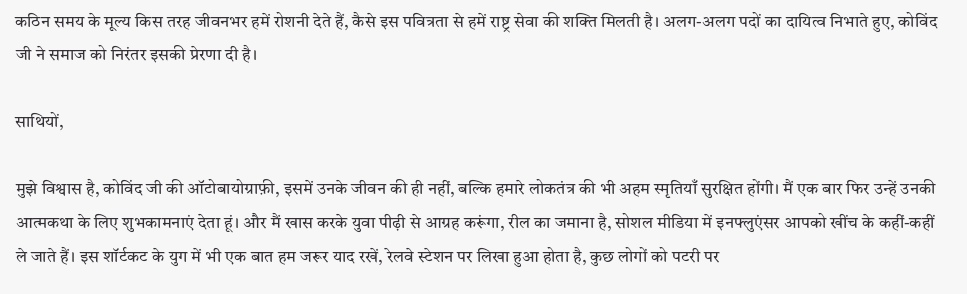कठिन समय के मूल्य किस तरह जीवनभर हमें रोशनी देते हैं, कैसे इस पवित्रता से हमें राष्ट्र सेवा की शक्ति मिलती है। अलग-अलग पदों का दायित्व निभाते हुए, कोविंद जी ने समाज को निरंतर इसकी प्रेरणा दी है।

साथियों,

मुझे विश्वास है, कोविंद जी की ऑटोबायोग्राफ़ी, इसमें उनके जीवन की ही नहीं, बल्कि हमारे लोकतंत्र की भी अहम स्मृतियाँ सुरक्षित होंगी। मैं एक बार फिर उन्हें उनकी आत्मकथा के लिए शुभकामनाएं देता हूं। और मैं खास करके युवा पीढ़ी से आग्रह करूंगा, रील का जमाना है, सोशल मीडिया में इनफ्लुएंसर आपको खींच के कहीं-कहीं ले जाते हैं। इस शॉर्टकट के युग में भी एक बात हम जरूर याद रखें, रेलवे स्टेशन पर लिखा हुआ होता है, कुछ लोगों को पटरी पर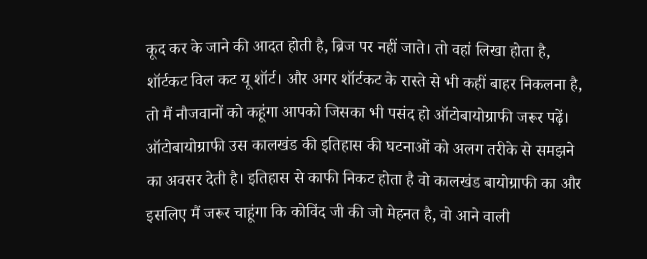कूद कर के जाने की आदत होती है, ब्रिज पर नहीं जाते। तो वहां लिखा होता है, शॉर्टकट विल कट यू शॉर्ट। और अगर शॉर्टकट के रास्ते से भी कहीं बाहर निकलना है, तो मैं नौजवानों को कहूंगा आपको जिसका भी पसंद हो ऑटोबायोग्राफी जरूर पढ़ें। ऑटोबायोग्राफी उस कालखंड की इतिहास की घटनाओं को अलग तरीके से समझने का अवसर देती है। इतिहास से काफी निकट होता है वो कालखंड बायोग्राफी का और इसलिए मैं जरूर चाहूंगा कि कोविंद जी की जो मेहनत है, वो आने वाली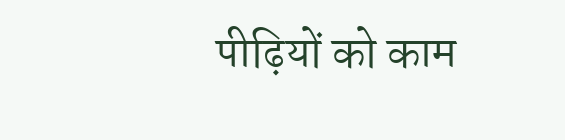पीढ़ियों को काम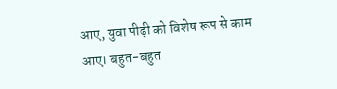आए, युवा पीढ़ी को विशेष रूप से काम आए। बहुत-बहुत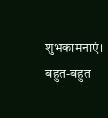शुभकामनाएं। बहुत-बहुत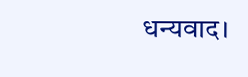धन्यवाद।